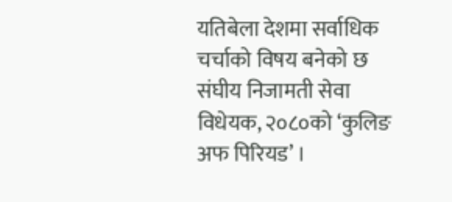यतिबेला देशमा सर्वाधिक चर्चाको विषय बनेको छ संघीय निजामती सेवा विधेयक, २०८०को ‘कुलिङ अफ पिरियड’ ।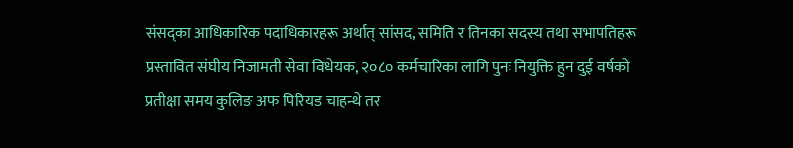संसद्का आधिकारिक पदाधिकारहरू अर्थात् सांसद, समिति र तिनका सदस्य तथा सभापतिहरू प्रस्तावित संघीय निजामती सेवा विधेयक, २०८० कर्मचारिका लागि पुनः नियुक्ति हुन दुई वर्षको प्रतीक्षा समय कुलिङ अफ पिरियड चाहन्थे तर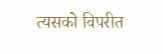त्यसको विपरीत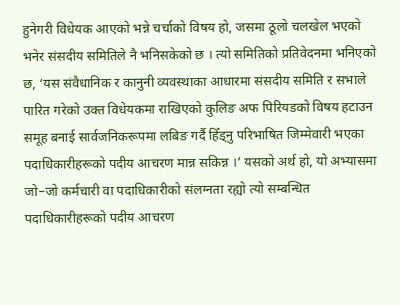हुनेगरी विधेयक आएको भन्ने चर्चाको विषय हो, जसमा ठूलो चलखेल भएको भनेर संसदीय समितिले नै भनिसकेको छ । त्यो समितिको प्रतिवेदनमा भनिएको छ, ‘यस संवैधानिक र कानुनी व्यवस्थाका आधारमा संसदीय समिति र सभाले पारित गरेको उक्त विधेयकमा राखिएको कुलिङ अफ पिरियडको विषय हटाउन समूह बनाई सार्वजनिकरूपमा लबिङ गर्दै हिँड्नु परिभाषित जिम्मेवारी भएका पदाधिकारीहरूको पदीय आचरण मान्न सकिन्न ।’ यसको अर्थ हो, यो अभ्यासमा जो–जो कर्मचारी वा पदाधिकारीको संलग्नता रह्यो त्यो सम्बन्धित पदाधिकारीहरूको पदीय आचरण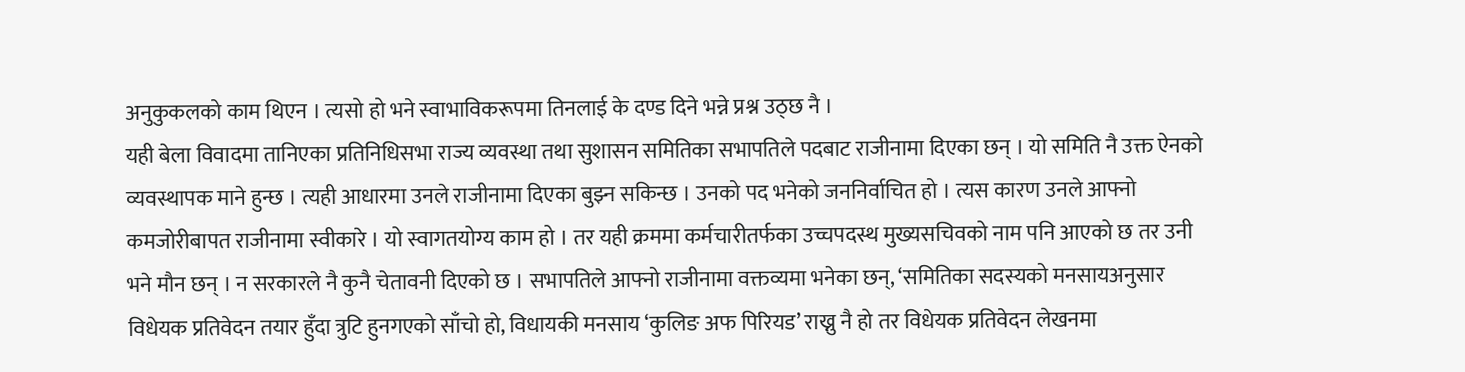अनुकुकलको काम थिएन । त्यसो हो भने स्वाभाविकरूपमा तिनलाई के दण्ड दिने भन्ने प्रश्न उठ्छ नै ।
यही बेला विवादमा तानिएका प्रतिनिधिसभा राज्य व्यवस्था तथा सुशासन समितिका सभापतिले पदबाट राजीनामा दिएका छन् । यो समिति नै उक्त ऐनको व्यवस्थापक माने हुन्छ । त्यही आधारमा उनले राजीनामा दिएका बुझ्न सकिन्छ । उनको पद भनेको जननिर्वाचित हो । त्यस कारण उनले आफ्नो कमजोरीबापत राजीनामा स्वीकारे । यो स्वागतयोग्य काम हो । तर यही क्रममा कर्मचारीतर्फका उच्चपदस्थ मुख्यसचिवको नाम पनि आएको छ तर उनी भने मौन छन् । न सरकारले नै कुनै चेतावनी दिएको छ । सभापतिले आफ्नो राजीनामा वक्तव्यमा भनेका छन्, ‘समितिका सदस्यको मनसायअनुसार विधेयक प्रतिवेदन तयार हुँदा त्रुटि हुनगएको साँचो हो, विधायकी मनसाय ‘कुलिङ अफ पिरियड’ राख्नु नै हो तर विधेयक प्रतिवेदन लेखनमा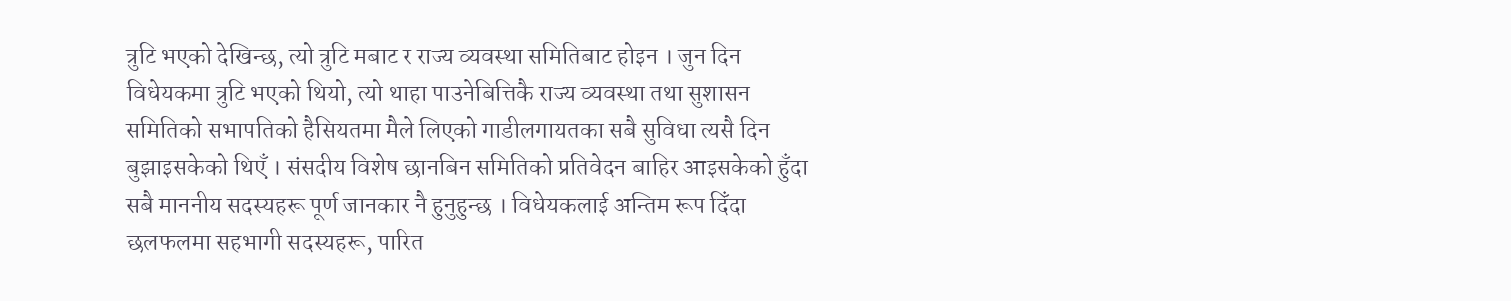त्रुटि भएको देखिन्छ, त्यो त्रुटि मबाट र राज्य व्यवस्था समितिबाट होइन । जुन दिन विधेयकमा त्रुटि भएको थियो, त्यो थाहा पाउनेबित्तिकै राज्य व्यवस्था तथा सुशासन समितिको सभापतिको हैसियतमा मैले लिएको गाडीलगायतका सबै सुविधा त्यसै दिन बुझाइसकेको थिएँ । संसदीय विशेष छानबिन समितिको प्रतिवेदन बाहिर आइसकेको हुँदा सबै माननीय सदस्यहरू पूर्ण जानकार नै हुनुहुन्छ । विधेयकलाई अन्तिम रूप दिँदा छलफलमा सहभागी सदस्यहरू, पारित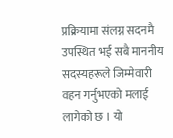प्रक्रियामा संलग्न सदनमै उपस्थित भई सबै माननीय सदस्यहरूले जिम्मेवारी वहन गर्नुभएको मलाई लागेको छ । यो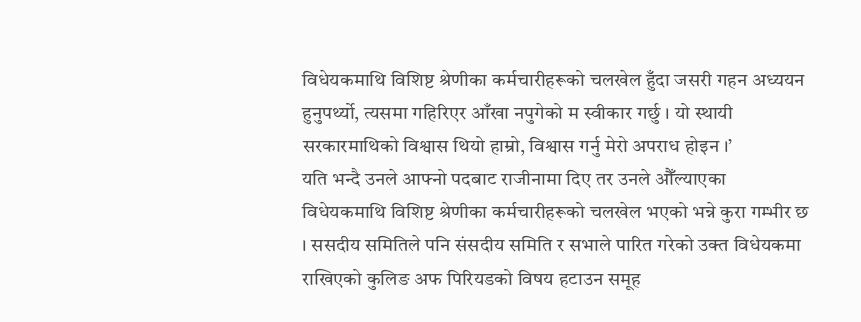विधेयकमाथि विशिष्ट श्रेणीका कर्मचारीहरूको चलखेल हुँदा जसरी गहन अध्ययन हुनुपर्थ्यो, त्यसमा गहिरिएर आँखा नपुगेको म स्वीकार गर्छु । यो स्थायी सरकारमाथिको विश्वास थियो हाम्रो, विश्वास गर्नु मेरो अपराध होइन ।’
यति भन्दै उनले आफ्नो पदबाट राजीनामा दिए तर उनले औँल्याएका विधेयकमाथि विशिष्ट श्रेणीका कर्मचारीहरूको चलखेल भएको भन्ने कुरा गम्भीर छ । ससदीय समितिले पनि संसदीय समिति र सभाले पारित गरेको उक्त विधेयकमा राखिएको कुलिङ अफ पिरियडको विषय हटाउन समूह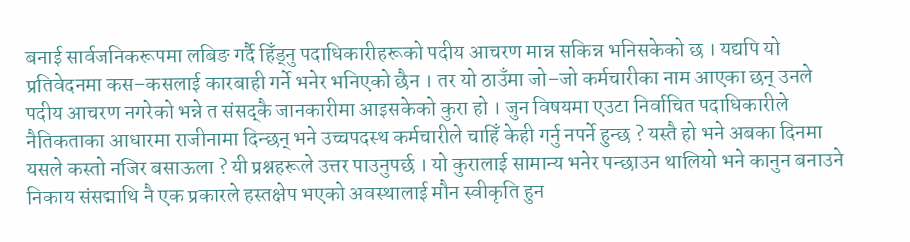बनाई सार्वजनिकरूपमा लबिङ गर्दै हिँड्नु पदाधिकारीहरूको पदीय आचरण मान्न सकिन्न भनिसकेको छ । यद्यपि यो प्रतिवेदनमा कस–कसलाई कारबाही गर्ने भनेर भनिएको छैन । तर यो ठाउँमा जो–जो कर्मचारीका नाम आएका छन् उनले पदीय आचरण नगरेको भन्ने त संसद्कै जानकारीमा आइसकेको कुरा हो । जुन विषयमा एउटा निर्वाचित पदाधिकारीले नैतिकताका आधारमा राजीनामा दिन्छन् भने उच्चपदस्थ कर्मचारीले चाहिँ केही गर्नु नपर्ने हुन्छ ? यस्तै हो भने अबका दिनमा यसले कस्तो नजिर बसाऊला ? यी प्रश्नहरूले उत्तर पाउनुपर्छ । यो कुरालाई सामान्य भनेर पन्छाउन थालियो भने कानुन बनाउने निकाय संसद्माथि नै एक प्रकारले हस्तक्षेप भएको अवस्थालाई मौन स्वीकृति हुन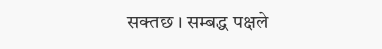सक्तछ । सम्बद्ध पक्षले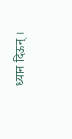ध्यान दिऊन् ।